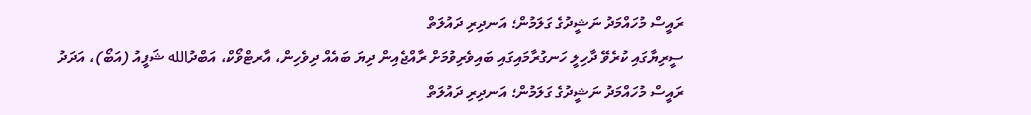ރައީސް މުހައްމަދު ނަޝީދުގެ ގަލަމުން؛ އަނދިރި ދައުލަތް
ސީރިޔާގައި ކުރެވޭ ދާހިލީ ހަނގުރާމައިގައި ބައިވެރިވުމަށް ރާއްޖެއިން ދިޔަ ބައެއް ދިވެހިން، އާރޓްވޯކް، އަބްދުالله ޝަފީއު (އަބޯ)، އަދަދު
ރައީސް މުހައްމަދު ނަޝީދުގެ ގަލަމުން؛ އަނދިރި ދައުލަތް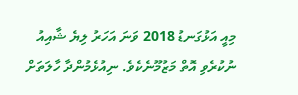މިއީ އަޅުގަނޑު 2018 ވަނަ އަހަރު ލިޔެ ޝާއިއު ނުކުރެވި އޮތް މަޒުމޫނެކެވެ. ނިއުޅެމުންދާ ހާލަތަށް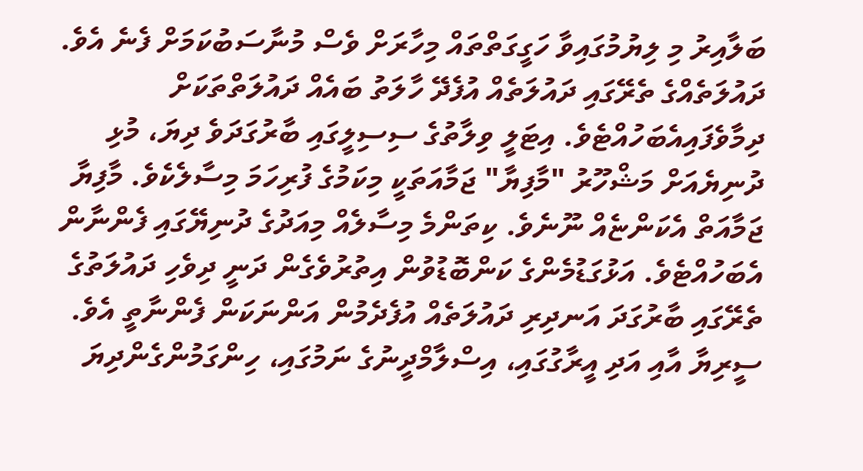ބަލާއިރު މި ލިޔުމުގައިވާ ހަގީގަތްތައް މިހާރަށް ވެސް މުނާސަބުކަމަށް ފެނެ އެވެ.
ދައުލަތެއްގެ ތެރޭގައި ދައުލަތެއް އުފެދޭ ހާލަތު ބައެއް ދައުލަތްތަކަށް ދިމާވެފައިއެބަހުއްޓެވެ. އިޓަލީ ވިލާތުގެ ސިސިލީގައި ބާރުގަދަވެ ދިޔަ، މުޅި ދުނިޔެއަށް މަޝްހޫރު "މާފިޔާ" ޖަމާއަތަކީ މިކަމުގެ ފުރިހަމަ މިސާލެކެވެ. މާފިޔާ ޖަމާއަތް އެކަންޏެއް ނޫނެވެ. ކިތަންމެ މިސާލެއް މިއަދުގެ ދުނިޔޭގައި ފެންނާން އެބަހުއްޓެވެ. އަޅުގަޑުމެންގެ ކަންބޮޑުވުން އިތުރުވެގެން ދަނީ ދިވެހި ދައުލަތުގެ ތެރޭގައި ބާރުގަދަ އަނދިރި ދައުލަތެއް އުފެދެމުން އަންނަކަން ފެންނާތީ އެވެ.
ސީރިޔާ އާއި އަދި އީރާގުގައި، އިސްލާމްދީނުގެ ނަމުގައި، ހިންގަމުންގެންދިޔަ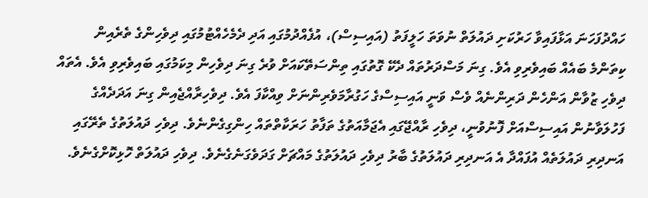ހައްދުފަހަނަ އަޅާފައިވާ ހަރުކަށި ދައުލަތް ނުވަތަ ހަލީފަތު (އައިސިސް)، އުފެއްދުމުގައި އަދި ދެމެހެއްޓުމުގައި ދިވެހިންގެ ތެރެއިން ކިތަންމެ ބައެއް ބައިވެރިވި އެވެ. ގިނަ މަސްދަރުތައް ދެކޭ ގޮތުގައި ތިންސަތޭކައަށް ވުރެ ގިނަ ދިވެހިން މިކަމުގައި ބައިވެރިވި އެވެ. އެތައް ދިވެހި ޒުވާން އަންހެން ދަރިންނެއް ވެސް ވަނީ އައިސިސްގެ ހަގުރާމަވެރިންނަށް ވިއްކާފަ އެވެ. ދިވެހިރާއްޖެއިން ގިނަ އަދަދެއްގެ ފަހުލަވާނުން އައިސިސްއަށް ފޮނުވުނީ، ދިވެހި ރާއްޖޭގައި އެޖަމާއަތުގެ ތަފާތު ހަރަކާތްތައް ހިންގިގެންނެވެ. ދިވެހި ދައުލަތުގެ ތެރޭގައި އަނދިރި ދައުލަތެއް އުފައްދާ އެ އަނދިރި ދައުލަތުގެ ބާރު ދިވެހި ދައުލަތުގެ މައްޗަށް ގަދަވެގަނެގެނެވެ. ދިވެހި ދައުލަތް ހޮޅިކޮށްގެނެވެ.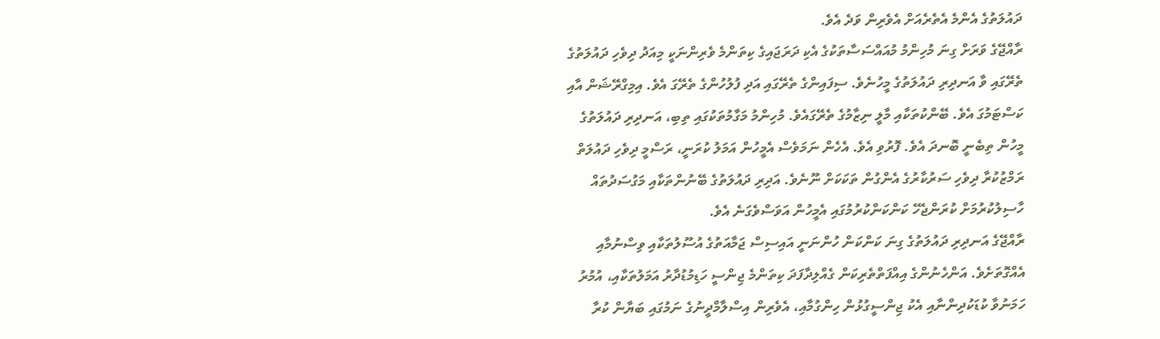ދައުލަތުގެ އެންމެ އެތެރެއަށް އެވެރިން ވަދެ އެވެ.
ރާއްޖޭގެ ވަރަށް ގިނަ މުހިންމު މުއައްސަސާތަކުގެ އެކި ދަރަޖައިގެ ކިތަންމެ ވެރިންނަކީ މިއަދު ދިވެހި ދައުލަތުގެ ތެރޭގައި ވާ އަނދިރި ދައުލަތުގެ މީހުނެވެ. ސިފައިންގެ ތެރޭގައި އަދި ފުލުހުންގެ ތެރޭގަ އެވެ. އިމިގްރޭޝަން އާއި ކަސްޓަމުގަ އެވެ. ބޭންކުތަކާއި މާލީ ނިޒާމުގެ ތެރޭގައެވެ. މުހިންމު މަގާމުތަކުގައި ތިބި، އަނދިރި ދައުލަތުގެ މީހުން ތިބެނީ ބޮނދަ އެވެ. ފޮރުވި އެވެ. އެހެން ނަމަވެސް އެމީހުން އަމަލު ކުރަނީ، ރަސްމީ ދިވެހި ދައުލަތް ރަމްޒުކުރާ ދިވެހި ސަރުކާރުގެ އެންގުން ތަކަކަށް ނޫނެވެ. އަދިރި ދައުލަތުގެ ބޭނުންތަކާއި މަގުސަދުތައް ހާސިލުކުރުމަށް ކުރަންޖެހޭ ކަންކަންކުރުމުގައި އެމީހުން އަވަސްވެގަނެ އެވެ.
ރާއްޖޭގެ އަނދިރި ދައުލަތުގެ ގިނަ ކަންކަން ހުންނަނީ އައިސިސް ޖަމާއަތުގެ އުސޫލުތަކާއި ވިސްނުމާއި އެއްގޮތަށެވެ. އަންހެނުންގެ އިއްފަތްތެރިކަން ގެއްލިދާފަދަ ކިތަންމެ ޖިންސީ ހަޑިމުޑުދާރު އަމަލުތަކާއި، އުމުރު ހަމަނުވާ ކުޑަކުދިންނާއި އެކު ޖިންސީގުޅުން ހިންގުމާއި، އެވެރިން އިސްލާމްދީނުގެ ނަމުގައި ބަޔާން ކުރާ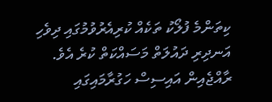ކިތަންމެ ފުލޯކު ތަކެއް ކުރިއެރުވުމުގައި ދިވެހި އަނދިރި ދައުލަތް މަސައްކަތް ކުރެ އެވެ.
ރާއްޖެއިން އައިސިސް ހަގުރާމައިގައި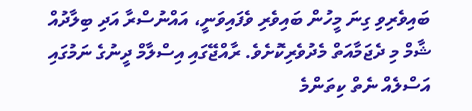ބައިވެރިވި ގިނަ މީހުން ބައިވެރި ވެފައިވަނީ، އައްނުސްރާ އަދި ބިލާދުއް ޝާމް މި ދެޖަމާއަތް މެދުވެރިކޮށެވެ. ރާއްޖޭގައި އިސްލާމް ދީނުގެ ނަމުގައި އަސްލެއް ނެތް ކިތަންމެ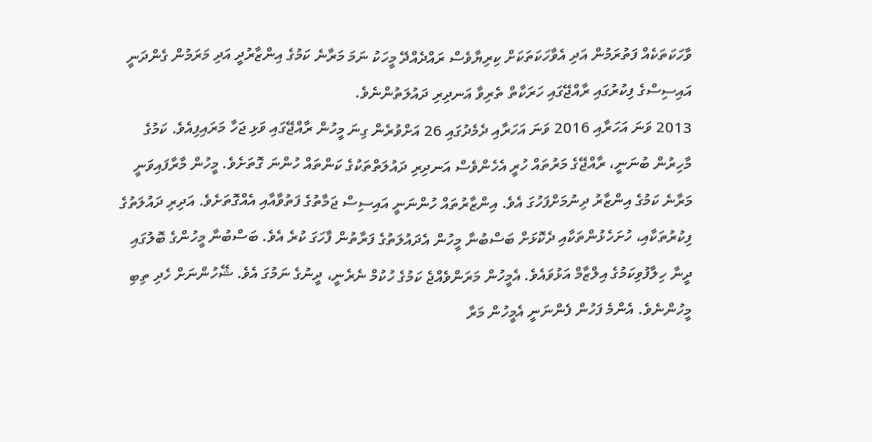ވާހަކަތަކެއް ފަތުރަމުން އަދި އެވާހަކަތަކަށް ކިރިޔާވެސް ރައްދެއްދޭ މީހަކު ނަމަ މަރާނެ ކަމުގެ އިންޒާރުދީ އަދި މަރަމުން ގެންދަނީ އައިސިސްގެ ފިކުރުގައި ރާއްޖޭގައި ހަރަކާތް ތެރިވާ އަނދިރި ދައުލަތުންނެވެ.
2013 ވަނަ އަހަރާއި 2016 ވަނަ އަހަރާއި ދެމެދުގައި 26 އަށްވުރެން ގިނަ މީހުން ރާއްޖޭގައި ވަޅި ޖަހާ މަރައިފިއެވެ. ކަމުގެ މާހިރުން ބުނަނީ، ރާއްޖޭގެ މަރުތައް ހުރީ އެހެންވެސް އަނދިރި ދައުލަތްތަކުގެ ކަންތައް ހުންނަ ގޮތަށެވެ. މީހުން މާރާފައިވަނީ މަރާނެ ކަމުގެ އިންޒާރު ދިނުމަށްފަހުގަ އެވެ. އިންޒާރުތައް ހުންނަނީ އައިސިސް ޖަމާތުގެ ފަތުވާއާއި އެއްގޮތަށެވެ. އަދިރި ދައުލަތުގެ ފިކުރުތަކާއި، ހުށަހެޅުންތަކާއި ދެކޮޅަށް ބަސްބުނާ މީހުން އެދައުލަތުގެ ފަރާތުން ފާހަގަ ކުރެ އެވެ. ބަސްބުނާ މީހުންގެ ބޮލުގައި ދީނާ ހިލާފުވިކަމުގެ އިލްޒާމް އަޅުވައެވެ. އެމީހުން މަރަންވެއްޖެ ކަމުގެ ހުކުމް ނެރެނީ، ދީނުގެ ނަމުގަ އެވެ. ޝޭހުންނަށް ހެދި ތިބި މީހުންނެވެ. އެންމެ ފަހުން ފެންނަނީ އެމީހުން މަރާ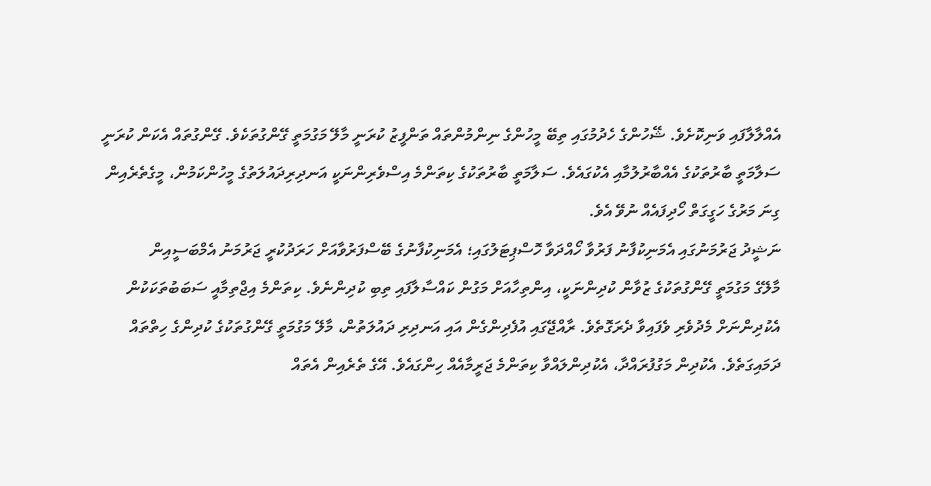އެއްލާލާފައި ވަނިކޮށެވެ. ޝޭހުންގެ ހެދުމުގައި ތިބޭ މީހުންގެ ނިންމުންތައް ތަންފީޒު ކުރަނީ މާލޭ މަގުމަތީ ގޭންގުތަކެވެ. ގޭންގުތައް އެކަން ކުރަނީ ސަލާމަތީ ބާރުތަކުގެ އެއްބާރުލުމާއި އެކުގައެވެ. ސަލާމަތީ ބާރުތަކުގެ ކިތަންމެ އިސްވެރިންނަކީ އަނދިރިދައުލަތުގެ މީހުންކަމުން، މީގެތެރެއިން ގިނަ މަރުގެ ހަގީގަތް ހޯދިފައެއް ނުވޭ އެވެ.
ނަޝީދު ޖަރުމަނުގައި އެމަނިކުފާނު ފަރުވާ ހޯއްދަވާ ހޮސްޕިޓަލުގައި؛ އެމަނިކުފާނުގެ ބޭސްފަރުވާއަށް ހަރަދުކުރީ ޖަރުމަނު އެމްބަސީއިން
މާލޭގެ މަގުމަތީ ގޭންގުތަކުގެ ޒުވާން ކުދިންނަކީ، އިންތިހާއަށް މަގުން ކައްސާލާފައި ތިބި ކުދިންނެވެ. ކިތަންމެ އިޖްތިމާއީ ސަބަބުތަކަކުން އެކުދިންނަށް މެދުވެރި ވެފައިވާ ދެރަގޮތެވެ. ރާއްޖޭގައި އުފެދިންގެން އައި އަނދިރި ދައުލަތުން، މާލޭ މަގުމަތީ ގޭންގުތަކުގެ ކުދިންގެ ހިތްތައް ދަމައިގަތެވެ. އެކުދިން މަގުފުރައްދާ، އެކުދިންލައްވާ ކިތަންމެ ޖަރީމާއެއް ހިންގައެވެ. އޭގެ ތެރެއިން އެތައް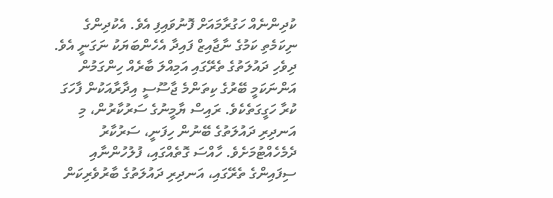ކުދިންނެއް ހަގުރާމައަށް ފޮނުވައިފި އެވެ. އެކުދިންގެ ނިކަމެތި ކަމުގެ ނާޖާއިޒް ފައިދާ އެހެންބަޔަކު ނަގަނީ އެވެ.
ދިވެހި ދައުލަތުގެ ތެރޭގައި އަމިއްލަ ބާރެއް ހިންގަމުން އަންނަކަމީ ބޭރުގެ ކިތަންމެ ޖާސޫސީ އިދާރާއަކުން ފާހަގަ ކުރާ ހަގީގަތެކެވެ. ރައިސް ޔާމީނުގެ ސަރުކާރުން، މި އަނދިރި ދައުލަތުގެ ބޭނުން ހިފަނީ، ސަރުކާރު ދެމެހެއްޓުމަށެވެ. ހާއްސަ ގޮތެއްގައި، ފުލުހުންނާއި ސިފައިންގެ ތެރޭގައި، އަނދިރި ދައުލަތުގެ ބާރުވެރިކަން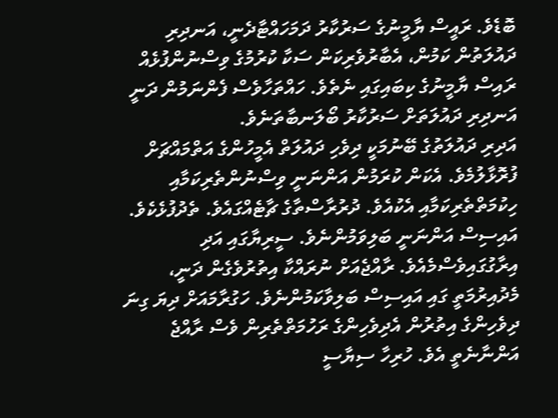ބޮޑެވެ. ރައީސް ޔާމީނުގެ ސަރުކާރު ދަމަހައްޓާދެނީ، އަނދިރި ދައުލަތުން ކަމުން، އެބާރުވެރިކަން ސަކާ ކުރުމުގެ ވިސްނުންފުޅެއް ރައިސް ޔާމީނުގެ ކިބައިގައި ނެތެވެ. ހައްތަހާވެސް ފެންނަމުން ދަނީ އަނދިރި ދައުލަތަށް ސަރުކާރު ބޯލަނބާތަނެވެ.
އަދިރި ދައުލަތުގެ ބޭނުމަކީ ދިވެހި ދައުލަތް އެމީހުންގެ އަތްމައްޗަށް ފުރޮޅާލުމެވެ. އެކަން ކުރަމުން އަންނަނީ ވިސްނުންތެރިކަމާއި ހިކުމަތްތެރިކަމާއި އެކުއެވެ. ދުރުރާސްތާގެ ޗާޓެއްގައެވެ. ތެދުފުޅެކެވެ. އައިސިސް އަންނަނީ ބަލިވަމުންނެވެ. ސީރިޔާގައި އަދި އިރާގުގައިވެސްމެއެވެ. ރާއްޖެއަށް ނުރައްކާ އިތުރުވެގެން ދަނީ، މެދުއިރުމަތީ ގައި އައިސިސް ބަލިވާކަމުންނެވެ. ހަގުރާމައަށް ދިޔަ ގިނަ ދިވެހިންގެ އިތުރުން އެދިވެހިންގެ ރަހުމަތްތެރިން ވެސް ރާއްޖެ އަންނާނެތީ އެވެ. ހުރިހާ ސިޔާސީ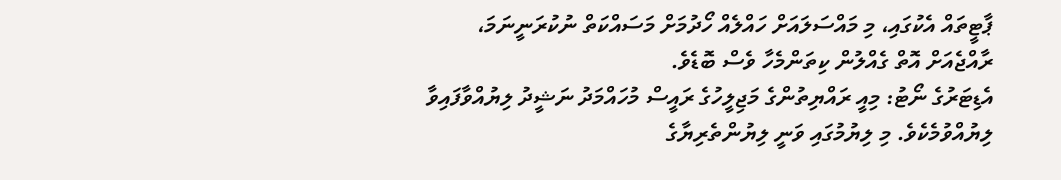ޕާޓީތައް އެކުގައި، މި މައްސަލައަށް ހައްލެއް ހޯދުމަށް މަސައްކަތް ނުކުރަނީނަމަ، ރާއްޖެއަށް އޮތް ގެއްލުން ކިތަންމެހާ ވެސް ބޮޑެވެ.
އެޑިޓަރުގެ ނޯޓު: މިއީ ރައްޔިތުންގެ މަޖިލީހުގެ ރައީސް މުހައްމަދު ނަޝީދު ލިޔުއްވާފައިވާ ލިޔުއްވުމެކެވެ. މި ލިޔުމުގައި ވަނީ ލިޔުންތެރިޔާގެ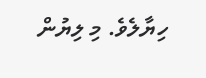ހިޔާލެވެ. މި ލިޔުން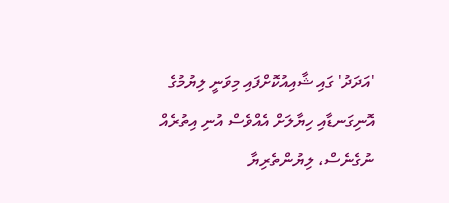'އަދަދު' ގައި ޝާއިއުކޮށްފައި މިވަނީ ލިޔުމުގެ އޮނިގަނޑާއި ހިޔާލަށް އެއްވެސް އުނި އިތުރެއް ނުގެނެސް، ލިޔުންތެރިޔާ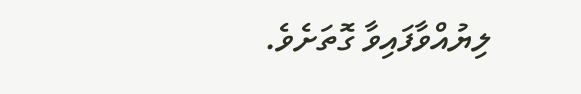ލިޔުއްވާފައިވާ ގޮތަށެވެ.